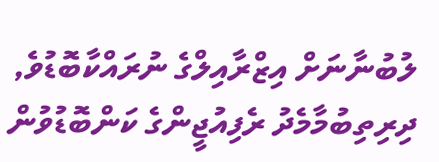ލުބުނާނަށް އިޒްރާއިލްގެ ނުރައްކާބޮޑުވެ, ދިރިތިބުމާމެދު ރެފިއުޖީންގެ ކަންބޮޑުވުން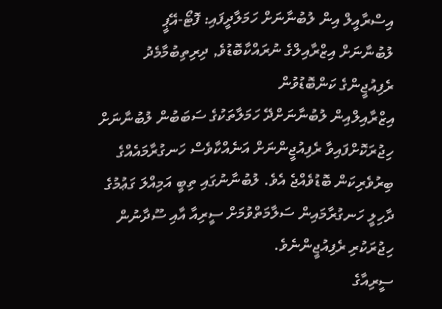އިސްރާއީލް އިން ލުބުނާނަށް ހަމަލާދީފައި: ފޮޓޯ-އޭޕީ
ލުބުނާނަށް އިޒްރާއިލްގެ ނުރައްކާބޮޑުވެ, ދިރިތިބުމާމެދު ރެފިއުޖީންގެ ކަންބޮޑުވުން
އިޒްރާއިލްއިން ލުބުނާނަށްދޭ ހަމަލާތަކުގެ ސަބަބުން ލުބުނާނަށް ހިޖުރަކޮށްފައިވާ ރެފިއުޖީންނަށް އަނެއްކާވެސް ހަނގުރާމައެއްގެ ބިރުވެރިކަން ބޮޑުވެއްޖެ އެވެ. ލުބުނާނުގައި ތިބީ އަމިއްލަ ގަޢުމުގެ ދާހިލީ ހަނގުރާމައިން ސަލާމަތްވުމަށް ސީރިއާ އާއި ސޫދާނުން ހިޖުރަކުރި ރެފިއުޖީންނެވެ.
ސީރިއާގެ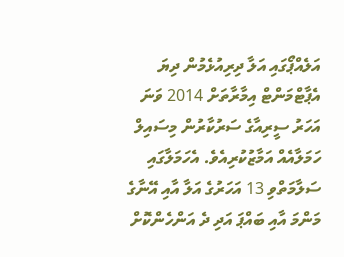އަލެއްޕޯގައި އަލާ ދިރިއުޅެމުން ދިޔަ އެޕާޓްމަންޓް އިމާރާތަށް 2014 ވަނަ އަހަރު ސީރިއާގެ ސަރުކާރުން މިސައިލް ހަމަލާއެއް އަމާޒުކުރިއެވެ. އެހަމަލާގައި ސަލާމަތްވި 13 އަހަރުގެ އަލާ އާއި އޭނާގެ މަންމަ އާއި ބައްޕަ އަދި ދެ އަންހެންކޮށް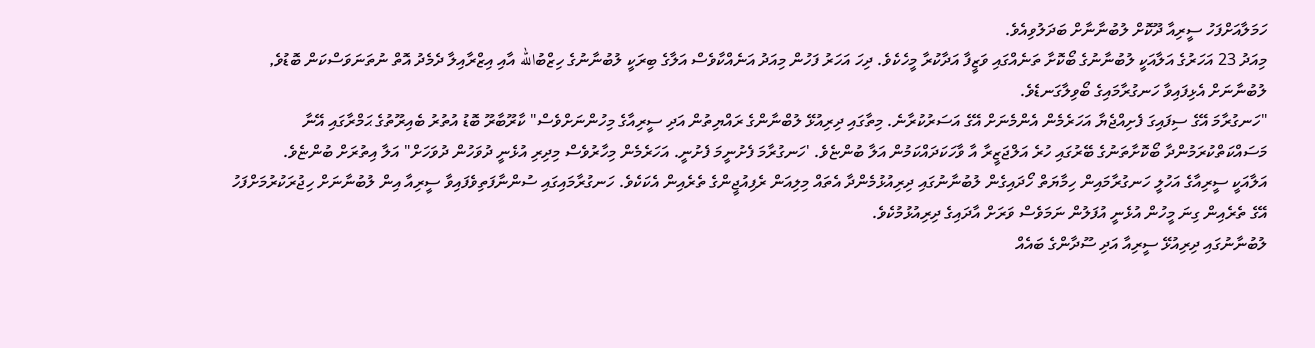ހަމަލާއަށްފަހު ސީރިއާ ދޫކޮށް ލުބުނާނާށް ބަދަލުވިއެވެ.
މިއަދު 23 އަހަރުގެ އަލާއަކީ ލުބުނާނުގެ ބޯކޮށާ ތަނެއްގައި ވަޒީފާ އަދާކުރާ މީހެކެވެ. ދިހަ އަހަރު ފަހުން މިއަދު އަނެއްކާވެސް އަލާގެ ބިރަކީ ލުބުނާނުގެ ހިޒްބުالله އާއި އިޒްރާއިލާ ދެމެދު އޮތް ނުތަނަވަސްކަން ބޮޑުވެ, ލުބުނާނަށް އެޅިފައިވާ ހަނގުރާމައިގެ ބޯވިލާގަނޑެވެ.
"ހަނގުރާމަ އޭގެ ސިފައިގަ ފެށިއްޖެޔާ އަހަރެމެން އެންމެނަށް އޭގެ އަސަރުކުރާނެ. މިތާގައި ދިރިއުޅޭ ލުބްނާންގެ ރައްޔިތުން އަދި ސީރިއާގެ މިހުންނަށްވެސް" ކާރޫބާރޫ ބޮޑު އުތުރު ބެއިރޫތުގެ ޙަމްރާގައި އޭނާ މަސައްކަތްކުރަމުންދާ ބޯކޮށާތަނުގެ ބޭރުގައި ހުރެ އަލްޖަޒީރާ އާ ވާހަކަދައްކަމުން އަލާ ބުންޏެވެ. 'ހަނގުރާމަ ފެށުނީމަ ފެށުނީ. އަހަރެމެން މިހާރުވެސް މިދިރި އުޅެނީ ދުވަހުން ދުވަހަށް" އަލާ އިތުރަށް ބުންޏެވެ.
އަލާއަކީ ސީރިއާގެ އަހުލީ ހަނގުރާމައިން ހިމާޔަތް ހޯދައިގެން ލުބުނާނުގައި ދިރިއުޅުމެންދާ އެތައް މިލިއަން ރެފިއުޖީންގެ ތެރެއިން އެކަކެވެ. ހަނގުރާމައިގައި ސުންނާފަތިވެފައިވާ ސީރިއާ އިން ލުބުނާނަށް ހިޖުރަކުރުމަށްފަހު އޭގެ ތެރެއިން ގިނަ މީހުން އުޅެނީ އުފަލުން ނަމަވެސް ވަރަށް އާދައިގެ ދިރިއުޅުމުކެވެ.
ލުބުނާނުގައި ދިރިއުޅޭ ސީރިއާ އަދި ސޫދާންގެ ބައެއް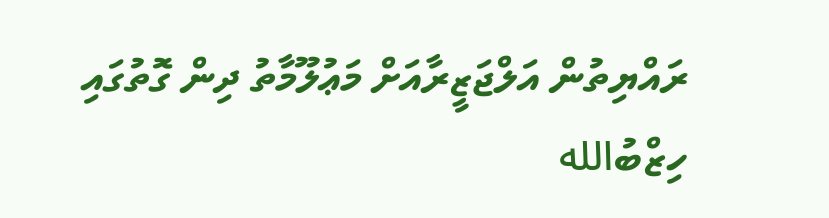ރައްޔިތުން އަލްޖަޒީރާއަށް މަޢުލޫމާތު ދިން ގޮތުގައި ހިޒްބުالله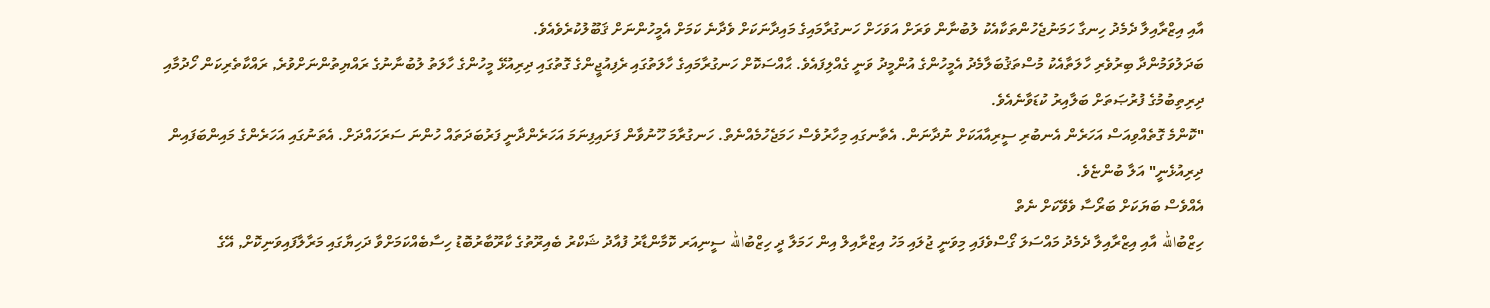އާއި އިޒްރާއިލާ ދެމެދު ހިނގާ ހަމަނުޖެހުންތަކާއެކު ލުބުނާން ވަރަށް އަވަހަށް ހަނގުރާމައިގެ މައިދާނަކަށް ވެދާނެ ކަމަށް އެމީހުންނަށް ޤަބޫލުކުރެވެއެވެ.
ބަދަލުވަމުންދާ ބިރުވެރި ހާލަތާއެކު މުސްތަޤުބަލާމެދު އެމީހުންގެ އުންމީދު ވަނީ ގެއްލިފައެވެ. ޙާއްސަކޮށް ހަނގުރާމައިގެ ހާލަތުގައި ރެފިއުޖީންގެ ގޮތުގައި ދިރިއުޅޭ މީހުންގެ ހާލަތު ލުބުނާނުގެ ރައްޔިތުންނަށްވުރެ, ރައްކާތެރިކަން ހޯދުމާއި ދިރިތިބުމުގެ ފުރުޞަތަށް ބަލާއިރު ކުޑަވާނެއެވެ.
"ކޮންމެ ގޮތެއްވިއަސް އަހަރެން އެނބުރި ސީރިއާއަކަށް ނުދާނަން. އެތާނގައި މިހާރުވެސް ހަމަޖެހުމެއްނެތް. ހަނގުރާމަ ހޫނުވާން ފަށައިފިނަމަ އަހަރެންދާނީ ފަރުބަދަތައް ހުންނަ ސަރަހައްދަށް. އެތަނުގައި އަހަރެންގެ މައިންބަފައިން ދިރިއުޅެނީ" އަލާ ބުންޏެވެ.
އެއްވެސް ބަޔަކަށް ބަރޯސާ ވެވޭކަށް ނެތް
ހިޒްބުالله އާއި އިޒްރާއިލާ ދެމެދު މައްސަލަ ގޯސްވެފައި މިވަނީ ޖުލައި މަހު އިޒްރާއިލް އިން ހަމަލާ ދީ ހިޒްބުالله ސީނިއަރ ކޮމާންޑާރު ފުއާދު ޝަކްރު ބެއިރޫތުގެ ކާރޫބާރުބޮޑު ހިސާބެއްކަމަށްވާ ދަހިޔާގައި މަރާލާފައިވަނިކޮށް, އޭގެ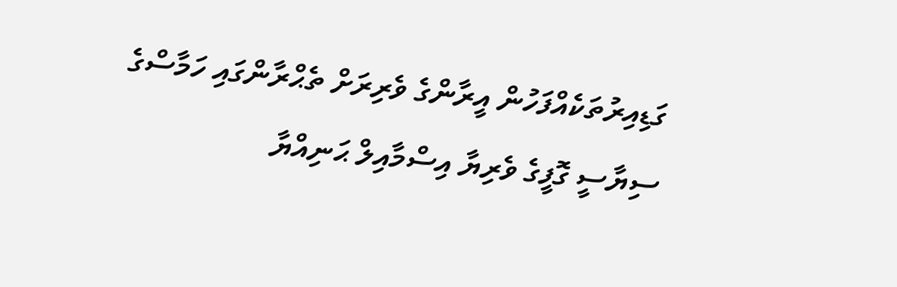ގަޑިއިރުތަކެއްފަހުން އީރާންގެ ވެރިރަށް ތެޙްރާންގައި ހަމާސްގެ ސިޔާސީ ގޮފީގެ ވެރިޔާ އިސްމާއިލް ޙަނިއްޔާ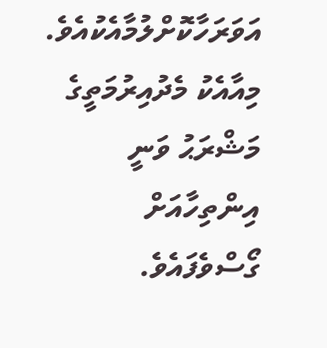އަވަރަހާކޮށްލުމާއެކުއެވެ. މިއާއެކު މެދުއިރުމަތީގެ މަޝްރަޙު ވަނީ އިންތިހާއަށް ގޯސްވެފައެވެ.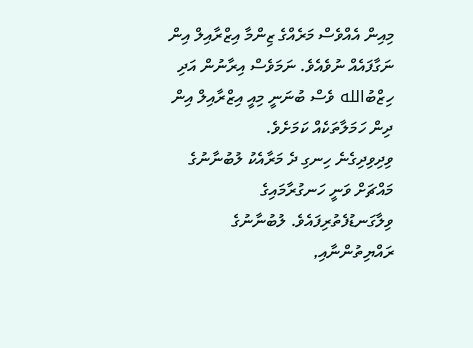މިއިން އެއްވެސް މަރެއްގެ ޒިންމާ އިޒްރާއިލް އިން ނަގާފައެއް ނުވެއެވެ. ނަމަވެސް އިރާނުން އަދި ހިޒްބުالله ވެސް ބުނަނީ މިއީ އިޒްރާއިލް އިން ދިން ހަމަލާތަކެއް ކަމަށެވެ.
ވިދިވިދިގެނެ ހިނގި ދެ މަރާއެކު ލުބުނާނުގެ މައްޗަށް ވަނީ ހަނގުރާމައިގެ ވިލާގަނޑުފެތުރިފައެވެ. ލުބުނާނުގެ ރައްޔިތުންނާއި,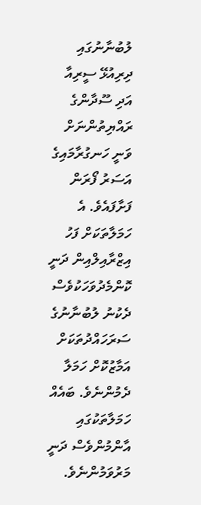ލުބުނާނުގައި ދިރިއުޅޭ ސީރިއާ އަދި ސޫދާންގެ ރައްޔިތުންނަށް ވަނީ ހަނގުރާމައިގެ އަސަރު ފޯރަން ފަށާފައެވެ. އެ ހަމަލާތަކަށް ފަހު އިޒްރާއިލްއިން ދަނީ ކޮންމެދުވަހަކުވެސް ދެކުނު ލުބުނާނުގެ ސަރަހައްދުތަކަށް އަމާޒުކޮށް ހަމަލާ ދެމުންނެވެ. ބައެއް ހަމަލާތަކުގައި އާންމުންވެސް ދަނީ މަރުވަމުންނެވެ.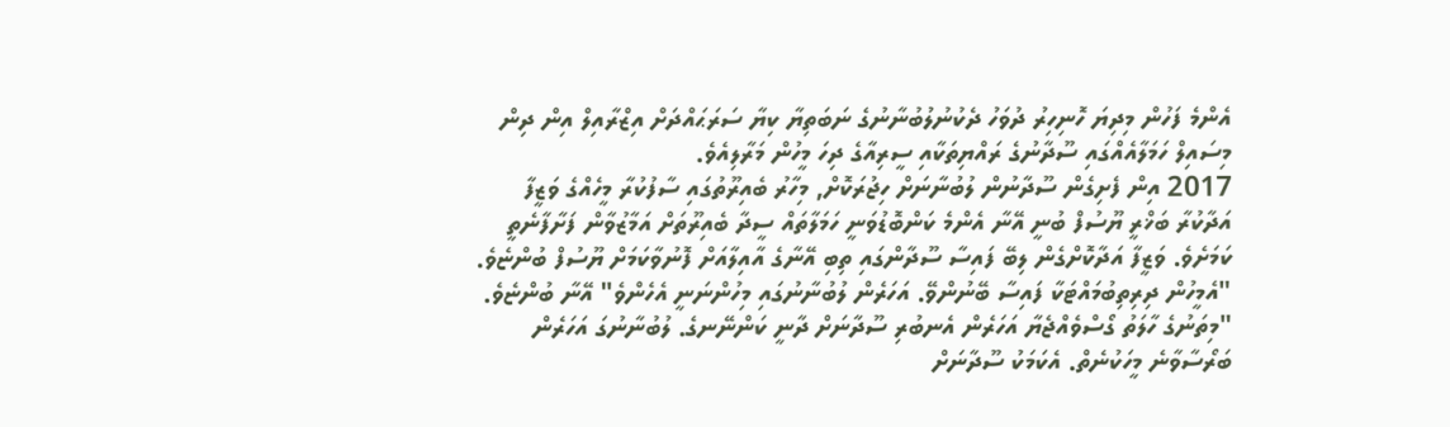އެންމެ ފަހުން މިދިޔަ ހޮނިހިރު ދުވަހު ދެކުނުލުބުނާނުގެ ނަބަތިޔާ ކިޔާ ސަރަޙައްދަށް އިޒްރާއިލް އިން ދިން މިސައިލް ހަމަލާއެއްގައި ސޫދާނުގެ ރައްޔިތަކާއި ސީރިއާގެ ދިހަ މީހުން މަރާލިއެވެ.
2017 އިން ފެށިގެން ސޫދާނުން ލުބުނާނަށް ހިޖުރަކޮށް, މިހާރު ބެއިރޫތުގައި ސާފުކުރާ މީހެއްގެ ވަޒީފާ އަދާކުރާ ބަޚްރީ ޔޫސުފް ބުނީ އޭނާ އެންމެ ކަންބޮޑުވަނީ ހަމަލާތައް ސީދާ ބެއިރޫތަށް އަމާޒުވާން ފަށާފާނެތީ ކަމަށެވެ. ވަޒީފާ އަދާކޮށްގެން ލިބޭ ފައިސާ ސޫދާންގައި ތިބި އޭނާގެ އާއިލާއަށް ފޮނުވާކަމަށް ޔޫސުފް ބުންޏެވެ.
"އެމީހުން ދިރިތިބުމައްޓަކާ ފައިސާ ބޭނުންވޭ. އަހަރެން ލުބުނާނުގައި މިހުންނަނީ އެހެންވެ" އޭނާ ބުންޏެވެ.
"މިތަނުގެ ހާލަތު ގޯސްވެއްޖެޔާ އަހަރެން އެނބުރި ސޫދާނަށް ދާނީ ކަންނޭނގެ. ލުބުނާނުގަ އަހަރެން ބަރޯސާވާނެ މީހަކުނެތް. އެކަމަކު ސޫދާނަށް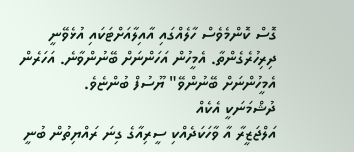ގޮސް ކޮންމެވެސް ހާލެއްގައި އާއިލާއަށްޓަކައި އުޅެވޭނީ ދިރިހުރެގެންތާ. އެމީހުން އަހަންނަށް ބޭނުންވާނެ. އަހަރެން އެމީހުންނަށް ބޭނުންވޭ" ޔޫސުފް ބުންޏެވެ.
ދުޝްމަނަކީ އެކެއް
އަލްޖަޒީރާ އާ ވާހަކަދެއްކި ސީރިއާގެ ގިނަ ރައްޔިތުން ބުނީ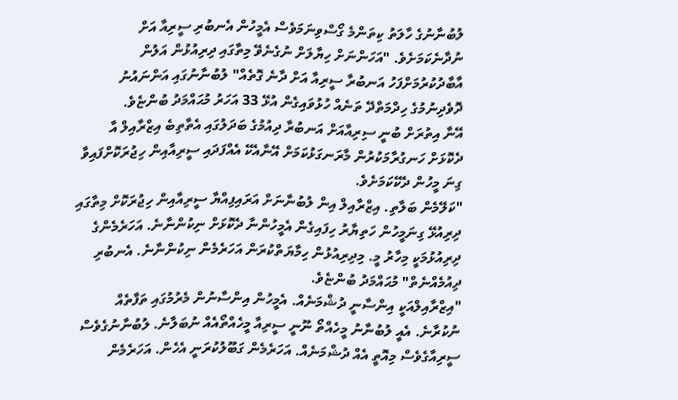ލުބުނާނުގެ ހާލަތު ކިތަންމެ ގޯސްވިނަމަވެސް އެމީހުން އެނބުރި ސީރިއާ އަށް ނުދާނެކަމަށެވެ. "އަހަންނަށް ހިޔާލަށް ނުގެނެވޭ މިތާގައި ދިރިއުޅުން އަލުން އާބާދުކުރުމަށްފަހު އަނބުރާ ސީރިއާ އަށް ދާނެ ގޮތެއް" ލުބުނާނުގައި އަންނައުނު ދޮވެދިނުމުގެ ހިދްމަތްދޭ ތަނެއް ހުޅުވައިގެން އުޅޭ 33 އަހަރު މުޙައްމަދު ބުންޏެވެ.
އޭނާ އިތުރަށް ބުނީ ސިރިއާއަށް އަނބުރާ ދިއުމުގެ ބަދަލުގައި އެތާތިބެ އިޒްރާއިލް އާ ދެކޮޅަށް ހަނގުރާމަކުރުން މާރަނގަޅުކަމަށް އޭނާއެކޭ އެއްފަދައި ސީރިއާއިން ހިޖުރަކޮށްފައިވާ ގިނަ މީހުން ދެކޭކަމަށެވެ.
"ކަލޭމެން ބަލާތި. އިޒްރާއިލް އިން ލުބުނާނަށް އަރައިފިއްޔާ ސީރިއާއިން ހިޖުރަކޮށް މިތާގައި ދިރިއުޅޭ ގިނަމީހުން ހަތިޔާރު ހިފައިގެން އެމީހުންނާ ދެކޮޅަށް ނިކުންނާނެ. އަހަރެމެންގެ ދިރިއުޅުމަކީ މިހާރު މީ. މިދިރިއުޅުން ހިމާޔަތްކުރަން އަހަރެމެން ނިކުންނާނެ. އެނބުރި ދިއުމެއްނެތް" މުޙައްމަދު ބުންޏެވެ.
"އިޒްރާއިލްއަކީ އިންސާނީ ދުޝްމަނެއް. އެމީހުން އިންސާނުން މެރުމުގައި ތަފާތެއް ނުކުރާނެ. އެއީ ލުބުނާނު މީހެއްތޯ ނޫނީ ސީރިއާ މީހެއްތޯއެއް ނުބަލާނެ. ލުބުނާނުގެވެސް ސީރިއާގެވެސް މިއޮތީ އެއް ދުޝްމަނެއް. އަހަރެމެން ގަބޫލުކުރަނީ އެހެން. އަހަރެމެން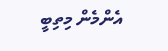އެންމެން މިތިބީ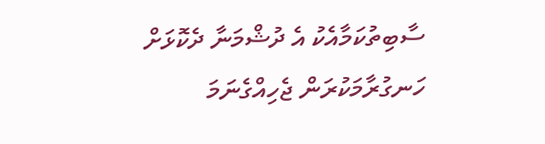ސާބިތުކަމާއެކު އެ ދުޝްމަނާ ދެކޮޅަށް ހަނގުރާމަކުރަން ޖެހިއްގެނަމަ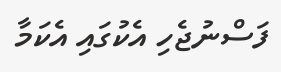ފަސްނުޖެހި އެކުގައި އެކަމާ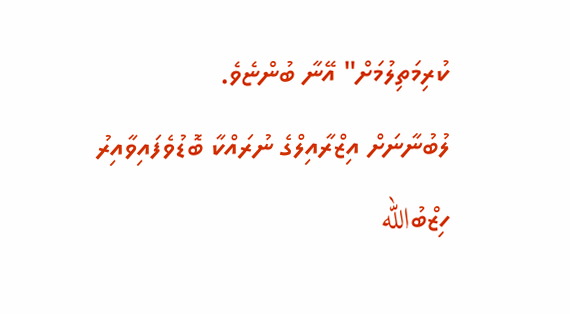ކުރިމަތިލުމަށް" އޭނާ ބުންޏެވެ.
ލުބުނާނަށް އިޒްރާއިލްގެ ނުރައްކާ ބޮޑުވެފައިވާއިރު ހިޒްބުالله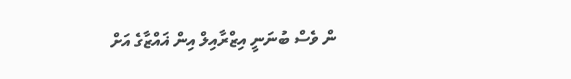ން ވެސް ބުނަނީ އިޒްރާއިލް އިން ޣައްޒާގެ އަށް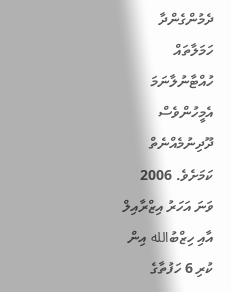ދެމުންގެންދާ ހަމަލާތައް ހުއްޓާނުލާނަމަ އެމީހުންވެސް ދޫދިނުމެއްނެތް ކަމަށެވެ. 2006 ވަނަ އަހަރު އިޒްރާއިލް އާއި ހިޒްބުالله އިން ކުރި 6 ހަފުތާގެ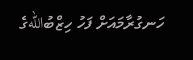ހަނގުރާމައަށް ފަހު ހިޒްބުاللهގެ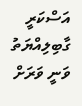އަސްކަރީ ގާބިލިއްޔަތު ވަނީ ވަރަށް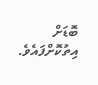ބޮޑަށް އިތުކޮށްފައެވެ.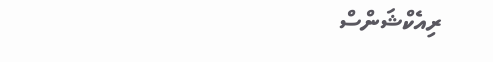ރިއެކްޝަންސް